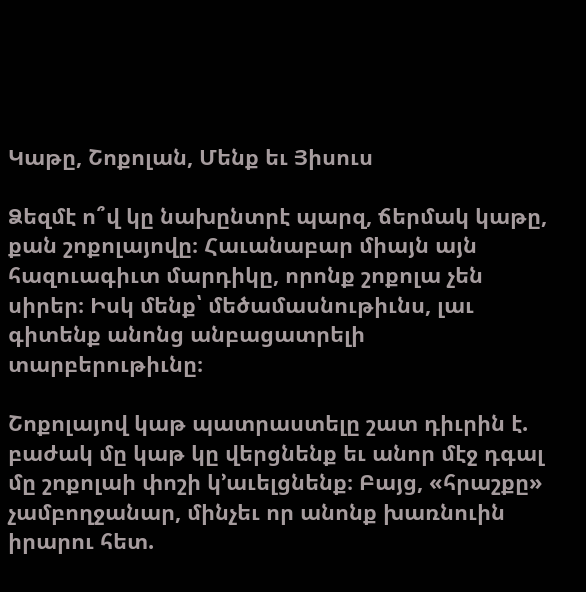Կաթը, Շոքոլան, Մենք եւ Յիսուս

Ձեզմէ ո՞վ կը նախընտրէ պարզ, ճերմակ կաթը, քան շոքոլայովը։ Հաւանաբար միայն այն հազուագիւտ մարդիկը, որոնք շոքոլա չեն սիրեր։ Իսկ մենք՝ մեծամասնութիւնս, լաւ գիտենք անոնց անբացատրելի տարբերութիւնը։

Շոքոլայով կաթ պատրաստելը շատ դիւրին է. բաժակ մը կաթ կը վերցնենք եւ անոր մէջ դգալ մը շոքոլաի փոշի կ’աւելցնենք։ Բայց, «հրաշքը» չամբողջանար, մինչեւ որ անոնք խառնուին իրարու հետ.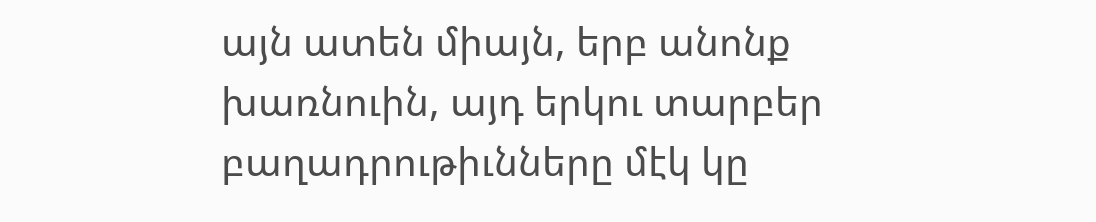այն ատեն միայն, երբ անոնք խառնուին, այդ երկու տարբեր բաղադրութիւնները մէկ կը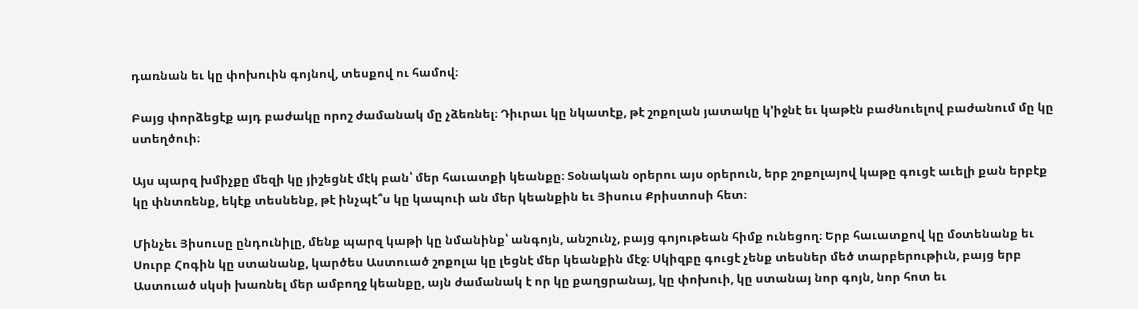դառնան եւ կը փոխուին գոյնով, տեսքով ու համով։

Բայց փորձեցէք այդ բաժակը որոշ ժամանակ մը չձեռնել։ Դիւրաւ կը նկատէք, թէ շոքոլան յատակը կ’իջնէ եւ կաթէն բաժնուելով բաժանում մը կը ստեղծուի։

Այս պարզ խմիչքը մեզի կը յիշեցնէ մէկ բան՝ մեր հաւատքի կեանքը։ Տօնական օրերու այս օրերուն, երբ շոքոլայով կաթը գուցէ աւելի քան երբէք կը փնտռենք, եկէք տեսնենք, թէ ինչպէ՞ս կը կապուի ան մեր կեանքին եւ Յիսուս Քրիստոսի հետ։

Մինչեւ Յիսուսը ընդունիլը, մենք պարզ կաթի կը նմանինք՝ անգոյն, անշունչ, բայց գոյութեան հիմք ունեցող։ Երբ հաւատքով կը մօտենանք եւ Սուրբ Հոգին կը ստանանք, կարծես Աստուած շոքոլա կը լեցնէ մեր կեանքին մէջ։ Սկիզբը գուցէ չենք տեսներ մեծ տարբերութիւն, բայց երբ Աստուած սկսի խառնել մեր ամբողջ կեանքը, այն ժամանակ է որ կը քաղցրանայ, կը փոխուի, կը ստանայ նոր գոյն, նոր հոտ եւ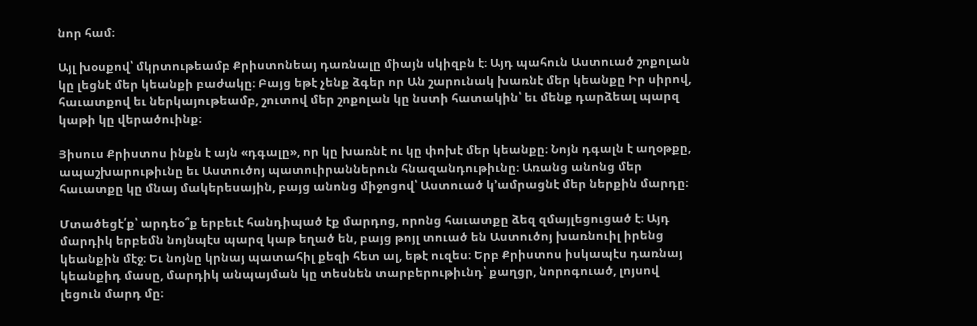նոր համ։

Այլ խօսքով՝ մկրտութեամբ Քրիստոնեայ դառնալը միայն սկիզբն է։ Այդ պահուն Աստուած շոքոլան կը լեցնէ մեր կեանքի բաժակը։ Բայց եթէ չենք ձգեր որ Ան շարունակ խառնէ մեր կեանքը Իր սիրով, հաւատքով եւ ներկայութեամբ, շուտով մեր շոքոլան կը նստի հատակին՝ եւ մենք դարձեալ պարզ կաթի կը վերածուինք։

Յիսուս Քրիստոս ինքն է այն «դգալը», որ կը խառնէ ու կը փոխէ մեր կեանքը։ Նոյն դգալն է աղօթքը, ապաշխարութիւնը եւ Աստուծոյ պատուիրաններուն հնազանդութիւնը։ Առանց անոնց մեր հաւատքը կը մնայ մակերեսային, բայց անոնց միջոցով՝ Աստուած կ’ամրացնէ մեր ներքին մարդը։

Մտածեցէ՛ք՝ արդեօ՞ք երբեւէ հանդիպած էք մարդոց, որոնց հաւատքը ձեզ զմայլեցուցած է։ Այդ մարդիկ երբեմն նոյնպէս պարզ կաթ եղած են, բայց թոյլ տուած են Աստուծոյ խառնուիլ իրենց կեանքին մէջ։ Եւ նոյնը կրնայ պատահիլ քեզի հետ ալ, եթէ ուզես։ Երբ Քրիստոս իսկապէս դառնայ կեանքիդ մասը, մարդիկ անպայման կը տեսնեն տարբերութիւնդ՝ քաղցր, նորոգուած, լոյսով լեցուն մարդ մը։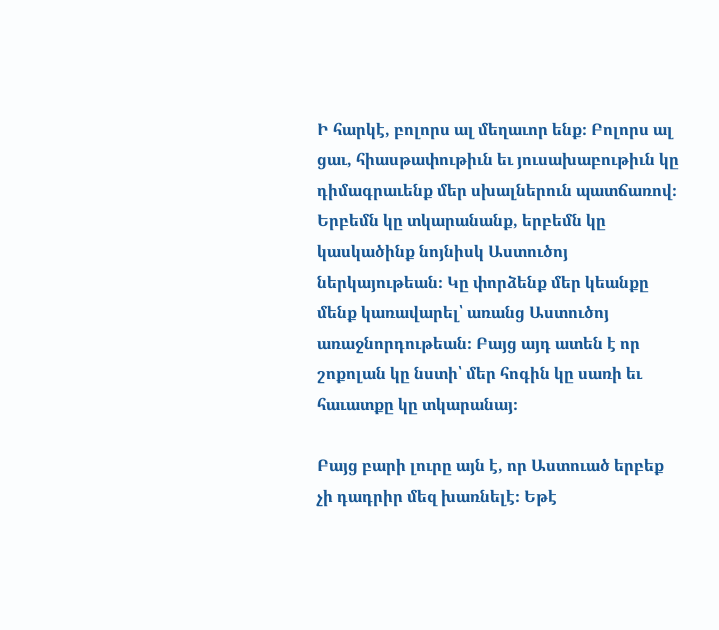Ի հարկէ, բոլորս ալ մեղաւոր ենք։ Բոլորս ալ ցաւ, հիասթափութիւն եւ յուսախաբութիւն կը դիմագրաւենք մեր սխալներուն պատճառով։ Երբեմն կը տկարանանք, երբեմն կը կասկածինք նոյնիսկ Աստուծոյ ներկայութեան։ Կը փորձենք մեր կեանքը մենք կառավարել՝ առանց Աստուծոյ առաջնորդութեան։ Բայց այդ ատեն է որ շոքոլան կը նստի՝ մեր հոգին կը սառի եւ հաւատքը կը տկարանայ։

Բայց բարի լուրը այն է, որ Աստուած երբեք չի դադրիր մեզ խառնելէ։ Եթէ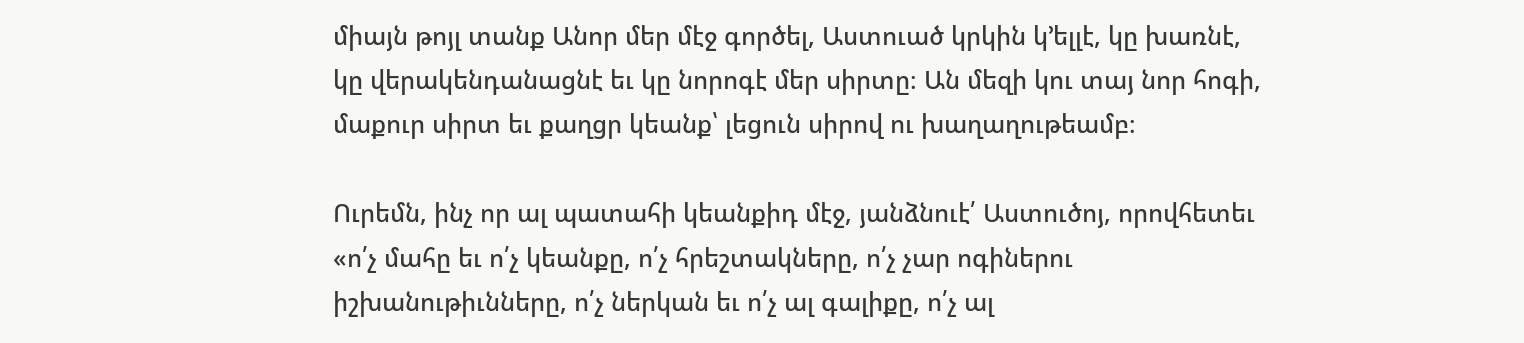միայն թոյլ տանք Անոր մեր մէջ գործել, Աստուած կրկին կ’ելլէ, կը խառնէ, կը վերակենդանացնէ եւ կը նորոգէ մեր սիրտը։ Ան մեզի կու տայ նոր հոգի, մաքուր սիրտ եւ քաղցր կեանք՝ լեցուն սիրով ու խաղաղութեամբ։

Ուրեմն, ինչ որ ալ պատահի կեանքիդ մէջ, յանձնուէ՛ Աստուծոյ, որովհետեւ «ո՛չ մահը եւ ո՛չ կեանքը, ո՛չ հրեշտակները, ո՛չ չար ոգիներու իշխանութիւնները, ո՛չ ներկան եւ ո՛չ ալ գալիքը, ո՛չ ալ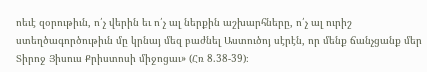ոեւէ զօրութիւն, ո՛չ վերին եւ ո՛չ ալ ներքին աշխարհները, ո՛չ ալ ուրիշ ստեղծագործութիւն մը կրնայ մեզ բաժնել Աստուծոյ սէրէն, որ մենք ճանչցանք մեր Տիրոջ Յիսուս Քրիստոսի միջոցաւ» (Հռ 8.38-39)։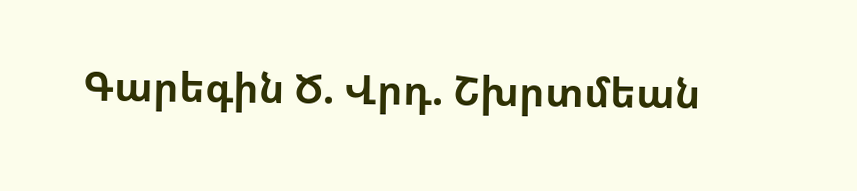Գարեգին Ծ. Վրդ. Շխրտմեան